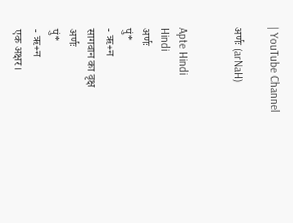| YouTube Channel

अर्णः (arNaH)


Apte Hindi
Hindi
अर्णः
पुं*
- ऋ+न
सागवान का वृक्ष
अर्णः
पुं*
- ऋ+न
एक अक्षर।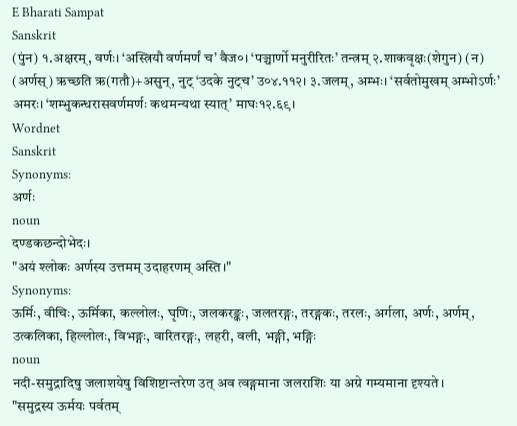E Bharati Sampat
Sanskrit
(पुंन) १.अक्षरम्, वर्णः। ‘अस्त्रियौ वर्णमर्णं च’ वैज०। ‘पञ्चार्णो मनुरीरितः’ तन्त्रम् २.शाकवृक्षः(शेगुन) (न) (अर्णस्) ऋच्छति ऋ(गतौ)+असुन्, नुट् ‘उदके नुट्च’ उ०४.११२। ३.जलम्, अम्भः। ‘सर्वतोमुखम् अम्भोऽर्णः’ अमरः। ‘शम्भुकन्धरासवर्णमर्णः कथमन्यथा स्यात्’ माघः१२.६९।
Wordnet
Sanskrit
Synonyms:
अर्णः
noun
दण्डकछन्दोभेदः।
"अयं श्लोकः अर्णस्य उत्तमम् उदाहरणम् अस्ति।"
Synonyms:
ऊर्मिः, वीचिः, ऊर्मिका, कल्लोलः, घृणिः, जलकरङ्कः, जलतरङ्गः, तरङ्गकः, तरलः, अर्गला, अर्णः, अर्णम्, उत्कलिका, हिल्लोलः, विभङ्गः, वारितरङ्गः, लहरी, वली, भङ्गी, भङ्गिः
noun
नदी-समुद्रादिषु जलाशयेषु विशिष्टान्तरेण उत् अव त्वङ्गमाना जलराशिः या अग्रे गम्यमाना दृश्यते।
"समुद्रस्य ऊर्मयः पर्वतम्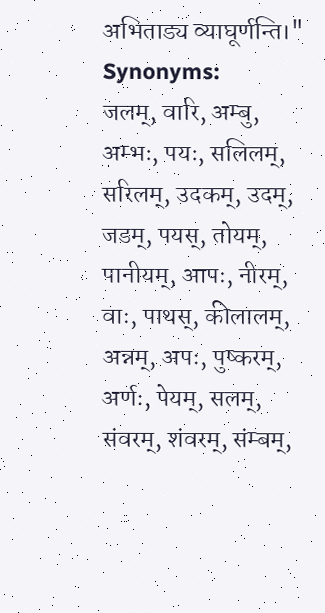अभिताड्य व्याघूर्णन्ति।"
Synonyms:
जलम्, वारि, अम्बु, अम्भः, पयः, सलिलम्, सरिलम्, उदकम्, उदम्, जडम्, पयस्, तोयम्, पानीयम्, आपः, नीरम्, वाः, पाथस्, कीलालम्, अन्नम्, अपः, पुष्करम्, अर्णः, पेयम्, सलम्, संवरम्, शंवरम्, संम्बम्,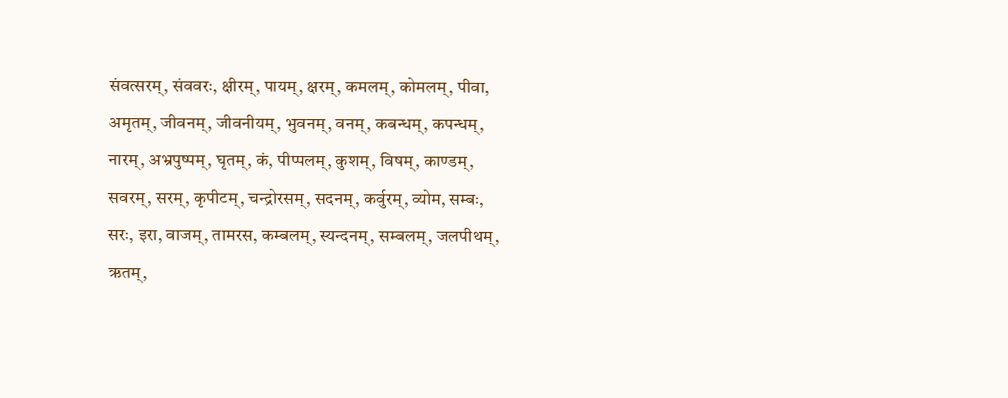संवत्सरम्, संववरः, क्षीरम्, पायम्, क्षरम्, कमलम्, कोमलम्, पीवा, अमृतम्, जीवनम्, जीवनीयम्, भुवनम्, वनम्, कबन्धम्, कपन्धम्, नारम्, अभ्रपुष्पम्, घृतम्, कं, पीप्पलम्, कुशम्, विषम्, काण्डम्, सवरम्, सरम्, कृपीटम्, चन्द्रोरसम्, सदनम्, कर्वुरम्, व्योम, सम्बः, सरः, इरा, वाजम्, तामरस, कम्बलम्, स्यन्दनम्, सम्बलम्, जलपीथम्, ऋतम्,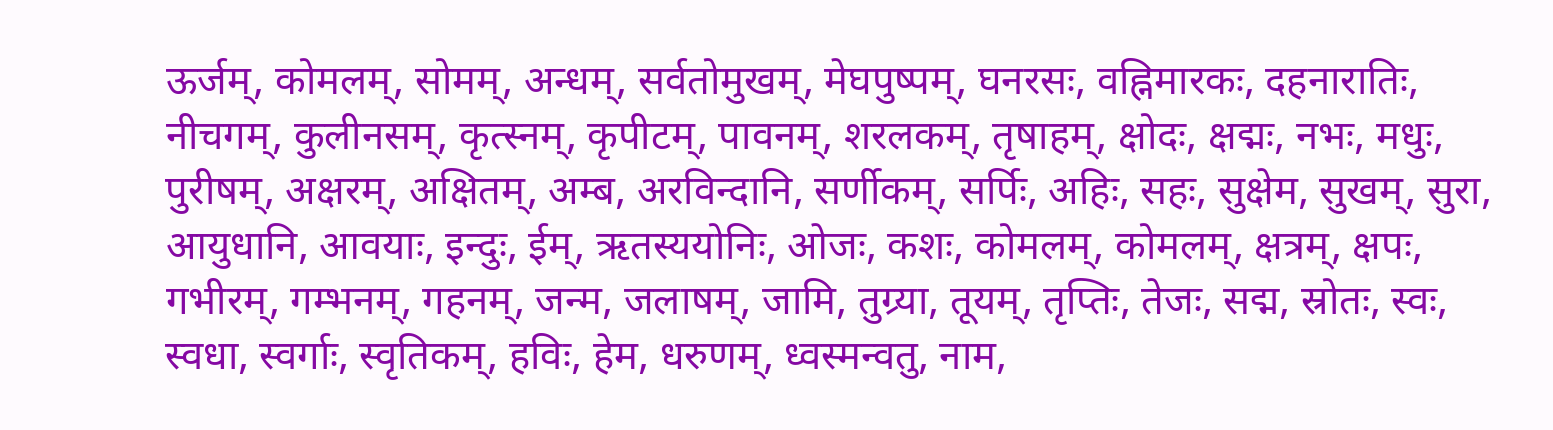ऊर्जम्, कोमलम्, सोमम्, अन्धम्, सर्वतोमुखम्, मेघपुष्पम्, घनरसः, वह्निमारकः, दहनारातिः, नीचगम्, कुलीनसम्, कृत्स्नम्, कृपीटम्, पावनम्, शरलकम्, तृषाहम्, क्षोदः, क्षद्मः, नभः, मधुः, पुरीषम्, अक्षरम्, अक्षितम्, अम्ब, अरविन्दानि, सर्णीकम्, सर्पिः, अहिः, सहः, सुक्षेम, सुखम्, सुरा, आयुधानि, आवयाः, इन्दुः, ईम्, ऋतस्ययोनिः, ओजः, कशः, कोमलम्, कोमलम्, क्षत्रम्, क्षपः, गभीरम्, गम्भनम्, गहनम्, जन्म, जलाषम्, जामि, तुग्र्या, तूयम्, तृप्तिः, तेजः, सद्म, स्रोतः, स्वः, स्वधा, स्वर्गाः, स्वृतिकम्, हविः, हेम, धरुणम्, ध्वस्मन्वतु, नाम,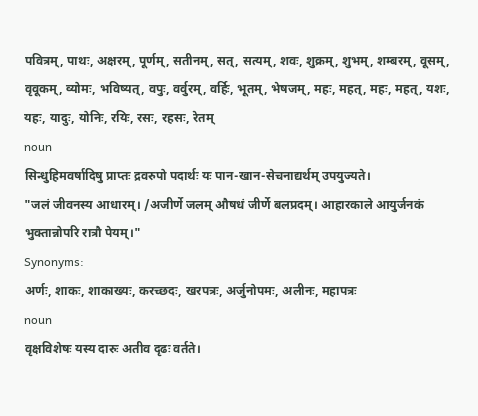पवित्रम्, पाथः, अक्षरम्, पूर्णम्, सतीनम्, सत्, सत्यम्, शवः, शुक्रम्, शुभम्, शम्बरम्, वूसम्, वृवूकम्, व्योमः, भविष्यत्, वपुः, वर्वुरम्, वर्हिः, भूतम्, भेषजम्, महः, महत्, महः, महत्, यशः, यहः, यादुः, योनिः, रयिः, रसः, रहसः, रेतम्
noun
सिन्धुहिमवर्षादिषु प्राप्तः द्रवरुपो पदार्थः यः पान-खान-सेचनाद्यर्थम् उपयुज्यते।
"जलं जीवनस्य आधारम्। /अजीर्णे जलम् औषधं जीर्णे बलप्रदम्। आहारकाले आयुर्जनकं भुक्तान्नोपरि रात्रौ पेयम्।"
Synonyms:
अर्णः, शाकः, शाकाख्यः, करच्छदः, खरपत्रः, अर्जुनोपमः, अलीनः, महापत्रः
noun
वृक्षविशेषः यस्य दारुः अतीव दृढः वर्तते।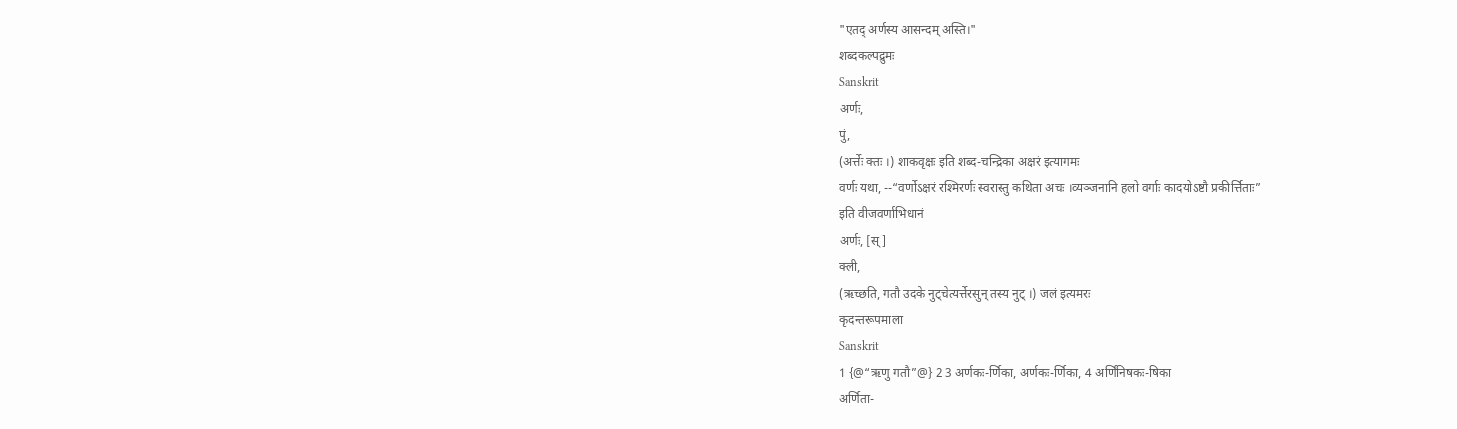"एतद् अर्णस्य आसन्दम् अस्ति।"
शब्दकल्पद्रुमः
Sanskrit
अर्णः,
पुं,
(अर्त्तेः क्तः ।) शाकवृक्षः इति शब्द-चन्द्रिका अक्षरं इत्यागमः
वर्णः यथा, --“वर्णोऽक्षरं रश्मिरर्णः स्वरास्तु कथिता अचः ।व्यञ्जनानि हलो वर्गाः कादयोऽष्टौ प्रकीर्त्तिताः”
इति वीजवर्णाभिधानं
अर्णः, [स्]
क्ली,
(ऋच्छति, गतौ उदके नुट्चेत्यर्त्तेरसुन् तस्य नुट् ।) जलं इत्यमरः
कृदन्तरूपमाला
Sanskrit
1 {@“ऋणु गतौ”@} 2 3 अर्णकः-र्णिका, अर्णकः-र्णिका, 4 अर्णिनिषकः-षिका
अर्णिता-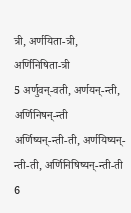त्री, अर्णयिता-त्री, अर्णिनिषिता-त्री
5 अर्णुवन्-वती, अर्णयन्-न्ती, अर्णिनिषन्-न्ती
अर्णिष्यन्-न्ती-ती, अर्णयिष्यन्-न्ती-ती, अर्णिनिषिष्यन्-न्ती-ती
6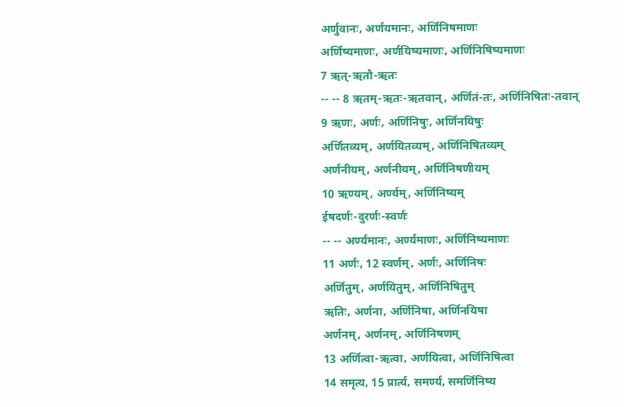अर्णुवानः, अर्णयमानः, अर्णिनिषमाणः
अर्णिष्यमाणः, अर्णयिष्यमाणः, अर्णिनिषिष्यमाणः
7 ऋत्-ऋतौ-ऋतः
-- -- 8 ऋतम्-ऋतः-ऋतवान्, अर्णितं-तः, अर्णिनिषितः-तवान्
9 ऋणः, अर्णः, अर्णिनिषुः, अर्णिनयिषुः
अर्णितव्यम्, अर्णयितव्यम्, अर्णिनिषितव्यम्
अर्णनीयम्, अर्णनीयम्, अर्णिनिषणीयम्
10 ऋण्यम्, अर्ण्यम्, अर्णिनिष्यम्
ईषदर्णः-दुरर्णः-स्वर्णः
-- -- अर्ण्यमानः, अर्ण्यमाणः, अर्णिनिष्यमाणः
11 अर्णः, 12 स्वर्णम्, अर्णः, अर्णिनिषः
अर्णितुम्, अर्णयितुम्, अर्णिनिषितुम्
ऋतिः, अर्णना, अर्णिनिषा, अर्णिनयिषा
अर्णनम्, अर्णनम्, अर्णिनिषणम्
13 अर्णित्वा-ऋत्वा, अर्णयित्वा, अर्णिनिषित्वा
14 समृत्य, 15 प्रार्त्य, समर्ण्य, समर्णिनिष्य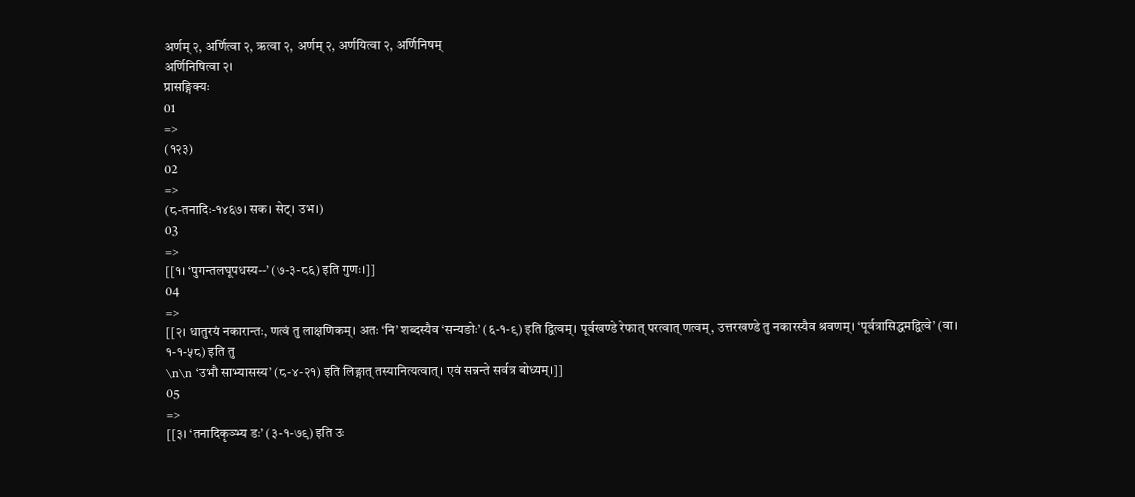अर्णम् २, अर्णित्वा २, ऋत्वा २, अर्णम् २, अर्णयित्वा २, अर्णिनिषम्
अर्णिनिषित्वा २।
प्रासङ्गिक्यः
01
=>
(१२३)
02
=>
(८-तनादिः-१४६७। सक। सेट्। उभ।)
03
=>
[[१। ‘पुगन्तलघूपधस्य--’ (७-३-८६) इति गुणः।]]
04
=>
[[२। धातुरयं नकारान्तः, णत्वं तु लाक्षणिकम्। अतः ‘नि’ शब्दस्यैव ‘सन्यङोः’ (६-१-९) इति द्वित्वम्। पूर्वखण्डे रेफात् परत्वात् णत्वम्, उत्तरखण्डे तु नकारस्यैव श्रवणम्। ‘पूर्वत्रासिद्धमद्वित्वे’ (वा। १-१-५८) इति तु
\n\n ‘उभौ साभ्यासस्य’ (८-४-२१) इति लिङ्गात् तस्यानित्यत्वात्। एवं सन्नन्ते सर्वत्र बोध्यम्।]]
05
=>
[[३। ‘तनादिकृञ्भ्य डः’ (३-१-७९) इति उः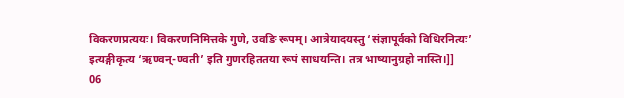विकरणप्रत्ययः। विकरणनिमित्तके गुणे, उवङि रूपम्। आत्रेयादयस्तु ‘संज्ञापूर्वको विधिरनित्यः’ इत्यङ्गीकृत्य ‘ऋण्वन्-ण्वती’ इति गुणरहिततया रूपं साधयन्ति। तत्र भाष्यानुग्रहो नास्ति।]]
06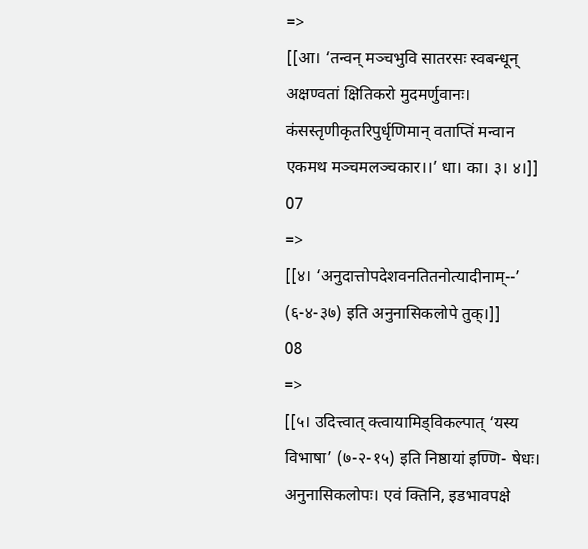=>
[[आ। ‘तन्वन् मञ्चभुवि सातरसः स्वबन्धून् अक्षण्वतां क्षितिकरो मुदमर्णुवानः। कंसस्तृणीकृतरिपुर्धृणिमान् वताप्तिं मन्वान एकमथ मञ्चमलञ्चकार।।’ धा। का। ३। ४।]]
07
=>
[[४। ‘अनुदात्तोपदेशवनतितनोत्यादीनाम्--’ (६-४-३७) इति अनुनासिकलोपे तुक्।]]
08
=>
[[५। उदित्त्वात् क्त्वायामिड्विकल्पात् ‘यस्य विभाषा’ (७-२-१५) इति निष्ठायां इण्णि- षेधः। अनुनासिकलोपः। एवं क्तिनि, इडभावपक्षे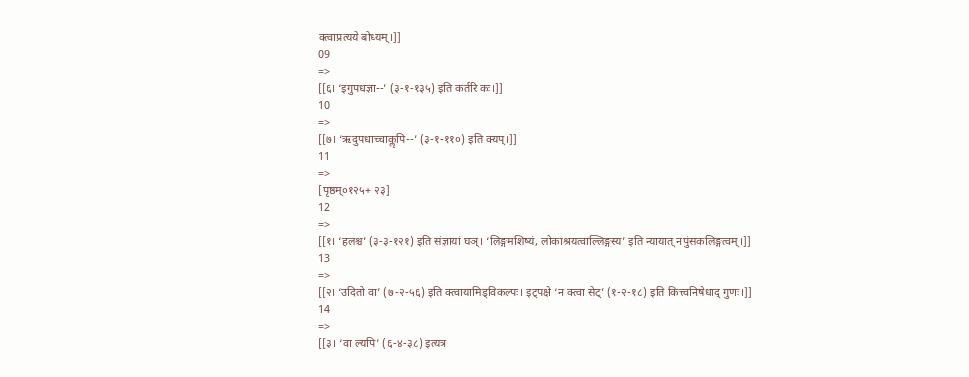क्त्वाप्रत्यये बोध्यम्।]]
09
=>
[[६। ‘इगुपधज्ञा--’ (३-१-१३५) इति कर्तरि कः।]]
10
=>
[[७। ‘ऋदुपधाच्चाकॢपि--’ (३-१-११०) इति क्यप्।]]
11
=>
[पृष्ठम्०१२५+ २३]
12
=>
[[१। ‘हलश्च’ (३-३-१२१) इति संज्ञायां घञ्। ‘लिङ्गमशिष्यं, लोकाश्रयत्वाल्लिङ्गस्य’ इति न्यायात् नपुंसकलिङ्गत्वम्।]]
13
=>
[[२। ‘उदितो वा’ (७-२-५६) इति क्त्वायामिड्विकल्पः। इट्पक्षे ‘न क्त्वा सेट्’ (१-२-१८) इति कित्त्वनिषेधाद् गुणः।]]
14
=>
[[३। ‘वा ल्यपि’ (६-४-३८) इत्यत्र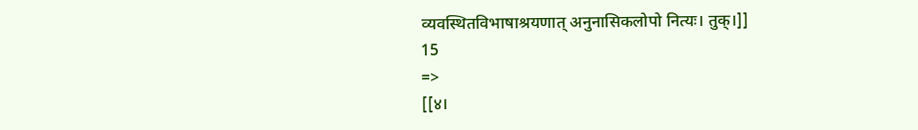व्यवस्थितविभाषाश्रयणात् अनुनासिकलोपो नित्यः। तुक्।]]
15
=>
[[४।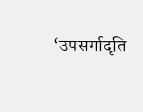‘उपसर्गादृति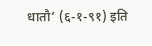धातौ’ (६-१-९१) इति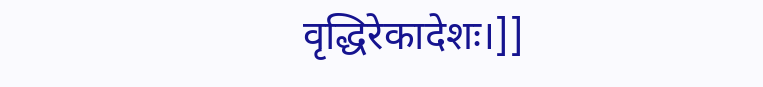वृद्धिरेकादेशः।]]